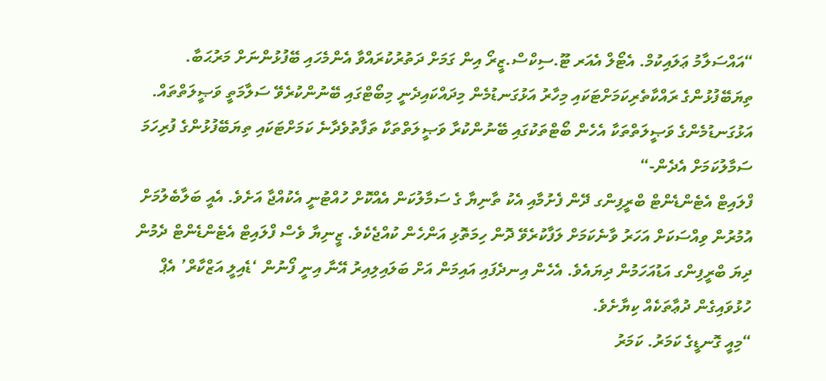“އައްސަލާމު ޢަލައިކުމް. އެޓޯލް އެއަރ ޓޫ.ސިކްސް.ޒީރޯ އިން ގަމަށް ދަތުރުކުރައްވާ އެންމެހައި ބޭފުޅުންނަށް މަރުޙަބާ. ތިޔަބޭފުޅުންގެ ރައްކާތެރިކަމަށްޓަކައި މިހާރު އަޅުގަނޑުމެން މިދައްކައިދެނީ މިބޯޓްގައި ބޭނުންކުރެވޭ ސަލާމަތީ ވަޞީލަތްތައް. އަޅުގަނޑުމެންގެ ވަޞީލަތްތަކާ އެހެން ބޯޓްތަކުގައި ބޭނުންކުރާ ވަޞީލަތްތަކާ ތަފާތުވެދާނެ ކަމަށްޓަކައި ތިޔަބޭފުޅުންގެ ފުރިހަމަ ސަމާލުކަމަށް އެދެން-“
ފްލައިޓް އެޓެންޑެންޓް ބްރީފިންގ ދޭން ފެށުމާއި އެކު ތާނިޔާ ގެ ސަމާލުކަން އެއްކޮށް ހުއްޓުނީ އެކުއްޖާ އަށެވެ. އެއީ ބަލާބެލުމަށް އުމުރުން ވިއްސަކަށް އަހަރު ވާނެކަމަށް ލަފާކުރެވޭ ދޮން ހިމަތޮޅި އަންހެން ކުއްޖެކެވެ. ޒީނިޔާ ވެސް ފްލައިޓް އެޓެންޑެންޓް ދެމުން ދިޔަ ބްރީފިންގ އަޑުއަހަމުން ދިޔައެވެ. އެހެން އިނދެފައި އައިމަން އަށް ބަލައިލިއިރު އޭނާ އިނީ ފޯނުން ‘ޑެއިލީ އަޒްކާރް’ އެޕް ހުޅުވައިގެން ދުޢާތަކެއް ކިޔާށެވެ.
“މިއީ ގޮނޑީގެ ކަމަރު. ކަމަރު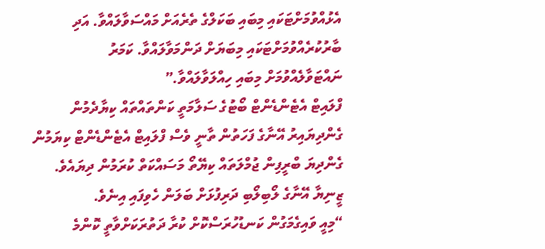އެޅުއްވުމަށްޓަކައި މިބައި ބަކަލްގެ ތެރެއަށް މައްސަވާލައްވާ. އަދި ބާރުކުރެއްވުމަށްޓަކައި މިބަޔަށް ދަންމަވާލައްވާ. ކަމަރު ނައްޓަވާލެއްވުމަށް މިބައި ހިއްލަވާލައްވާ.”
ފްލައިޓް އެޓެންޑެންޓް ބޯޓުގެ ސަލާމަތީ ކަންތައްތައް ކިޔާދެމުން ގެންދިޔައިރު އޭނާގެ ފަހަތުން ތާނީ ވެސް ފްލައިޓް އެޓެންޑެންޓް ކިޔަމުން ގެންދިޔަ ބްރީފިން ޖުމްލަތައް ކިޔޭތޯ މަސައްކަތް ކުރަމުން ދިޔައެވެ. ޒީނިޔާ އޭނާގެ ލޯބިލޯބި ދަރިފުޅަށް ބަލަން ހެވިފައި އިނެވެ.
“މިއީ ވައިގެމަގުން ކަނޑުހުރަސްކޮށް ކުރާ ދަތުރަކަށްވާތީ ކޮންމެ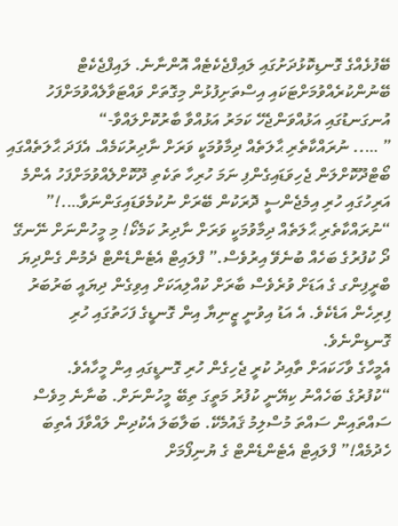ބޭފުޅެއްގެ ގޮނޑިކޮޅުދަށުގައި ލައިފްޖެކެޓެއް އޮންނާނެ. ލައިފްޖެކެޓް ބޭނުންކުރެއްވުމަށްޓަކައި އިސްތަށިފުޅުން މިގޮތަށް ވައްޓަވާލެއްވުމަށްފަހު އުނގަނޑުގައި އަޅުއްވަންޖެހޭ ކަމަރު އަޅުއްވާ ބާރުކޮށްލައްވާ-“
” ….. ނުރައްކާތެރި ޙާލަތެއް ދިމާވުމަކީ ވަރަށް ނާދިރުކަމެއް. އެފަދަ ޙާލަތެއްގައި ބޯޓްދޫކޮށްލަން ޖެހިވަޑައިގެންފި ނަމަ ހުރިހާ ތަކެތި ދޫކޮށްލެއްވުމަށްފަހު އެންމެ އަރިހުގައި ހުރި އިމެޖެންސީ ދޮރަކުން ބޭރަށް ނުކުމެވަޑައިގަންނަވާ….!”
“ނުރައްކާތެރި ޙާލަތެއް ދިމާވުމަކީ ވަރަށް ނާދިރު ކަމެކޯ! މި މީހުންނަށް ނޭނގޭ ދޯ ކުފުރުގެ ބަހެއް ބުނެވޭ އިރުވެސް.” ފްލައިޓް އެޓެންޑެންޓް ދެމުން ގެންދިޔަ ބްރީފިންގ ގެ އަޑަށް ވުރެވެސް ބާރަށް ކުއްލިއަކަށް އިވިގެން ދިޔައީ ބަރުބަރު ފިރިހެން އަޑެކެވެ. އެ އަޑު އިވުނީ ޒީނިޔާ އިން ގޮނޑީގެ ފަހަތުގައި ހުރި ގޮނޑިންނެވެ.
އެމީހާގެ ވާހަކައަށް ތާއިދު ކުރީ ޖެހިގެން ހުރި ގޮނޑީގައި އިން މީހާއެވެ.
“ކުފުރުގެ ބަހެއްނު ކިޔޭނީ ކުފުރު މަތީގަ ތިބޭ މީހުންނަށް. ބުނާނެ މިވެސް ސައްތައިން ސައްތަ މުސްލިމު ޤައުމެކޭ. ބަލާބަލަ އެކުދިން ލައްވާފަ އެތިބަ ހެދުމެއް!” ފްލައިޓް އެޓެންޑެންޓް ގެ ޔުނިފޯމަށް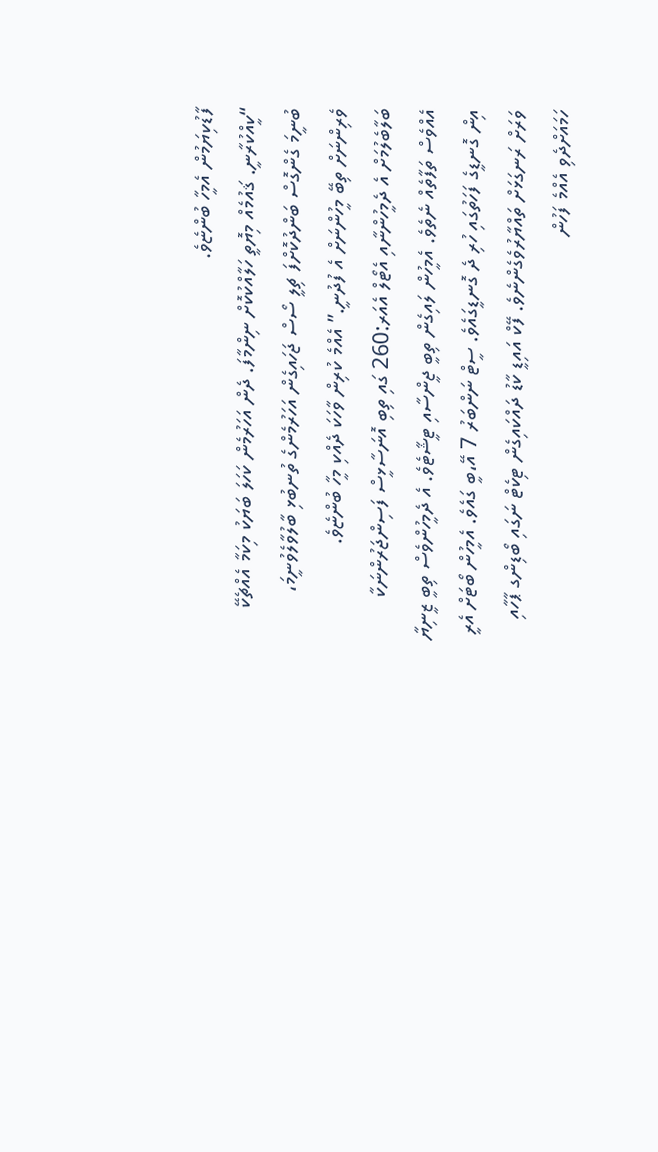ފާޑުކިޔަމުން އެމީހާ ބުންޏެވެ.
“ކީއްކުރާނީ. ޤައުމެއް މިޔޮތީ ހަލާއްކުކޮށް ނިންމާފަ. ދެން އަހަރުމެން ކަހަލަ ބަޔަކު މިކަމާ އެއްޗެކޭ ބުނީމަ ގެންގޮސް ބަންދުކޮށްފަ ޗިލީ ސޯސް ޖަހައިގެން އަހަރުމެންގެ ތުނބުޅި ބާލުވާލެވުނީމަ، ވެރިންނަށް ތިބޭ މީހުންނަށް އެ ފުދުނީ.” އެއްމެ ކުރިން ވާހަކަ ދެއްކި މީހާ ބުންޏެވެ.
ބަލާބެލުމަށް އެ ދެމީހުންނާއި އެޓޯލް އެއަރ:260 ގައި ތިބި އޮނަސާޅީސް ފަސިންޖަރުންނަކާ އެއްވެސް ތަފާތެއް ނެތެވެ. އެމީހުން ލައިގެން ތިބީ ޖީންސާއި ޓީޝާޓެވެ. އެ ދެމީހުންވެސް ތިބީ ޒީނިޔާ އިން ގޮނޑީގެ ފަހަތުގައި ހުރި ދެ ގޮނޑީގައެވެ. ސީޓް ނަންބަރު 7 އޭ،ބީ ގައެވެ. އެމީހުން ބޯޓަށް އެރީ ވަރަށް ރަނގަޅަށް ތައްޔާރުވެގެންނެވެ. ފޭކް އައިޑީ ކާޑު ދައްކައިގެން ޓިކެޓް ނަގައި ބޯޑިންގ ޕާހާއި ހަމައަށްދެވި އެއްމެ ފަހުން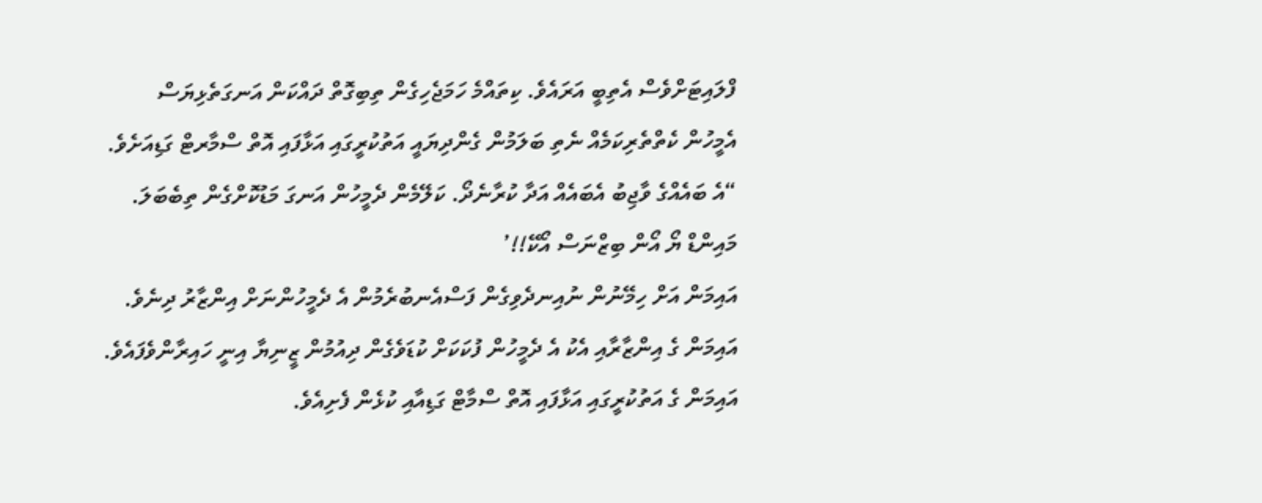ފްލައިޓަށްވެސް އެތިބީ އަރައެވެ. ކިތައްމެ ހަމަޖެހިގެން ތިބިގޮތް ދައްކަން އަނގަތެޅިޔަސް އެމީހުން ކެތްތެރިކަމެއް ނެތި ބަލަމުން ގެންދިޔައީ އަތުކުރީގައި އަޅާފައި އޮތް ސްމާރޓް ގަޑިއަށެވެ.
“އެ ބައެއްގެ ވާޖިބު އެބައެއް އަދާ ކުރާނެދޯ. ކަލޭމެން ދެމީހުން އަނގަ މަޑުކޮށްގެން ތިބެބަލަ. މައިންޑް ޔޯ އޯން ބިޒްނަސް އޯކޭ!!’
އައިމަން އަށް ހިމޭނުން ނުއިނދެވިގެން ފަސްއެނބުރެމުން އެ ދެމީހުންނަށް އިންޒާރު ދިނެވެ. އައިމަން ގެ އިންޒާރާއި އެކު އެ ދެމީހުން ފުކަކަށް ކުޑަވެގެން ދިއުމުން ޒީނިޔާ އިނީ ހައިރާންވެފައެވެ.
އައިމަން ގެ އަތުކުރީގައި އަޅާފައި އޮތް ސްމާޓް ގަޑިއާއި ކުޅެން ފެށިއެވެ.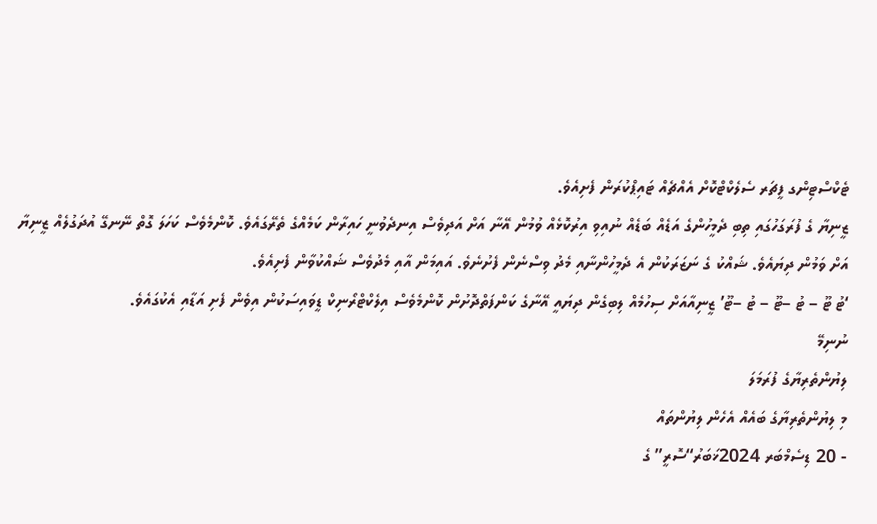ޓެކްސްޓިންގ ފީޗަރ ސެލެކްޓްކޮށް އެއްޗެއް ޓައިޕްކުރަން ފެށިއެވެ.
ޒީނިޔާ ގެ ފުރަގަހުގައި ތިބި ދެމީހުންގެ އަޑެއް ބަޑެއް ނުއިވި އިރުކޮޅެއް ވުމުން އޭނާ އަށް އަދިވެސް އިނދެވުނީ ހައިރާން ކަމެއްގެ ތެރޭގައެވެ. ކޮންމެވެސް ކަހަލަ ގޮތް ނޭނގޭ އުދަގުލެއް ޒީނިޔާ އަށް ވަމުން ދިޔައެވެ. ޝައްކު ގެ ނަޒަރަކުން އެ ދެމީހުންނާއި މެދު ވިސްނެން ފެށުނެވެ. އައިމަން އާއި މެދުވެސް ޝައްކުވާން ފެށިއެވެ.
‘ޓު ޓޫ – ޓު –ޓޫ – ޓު –ޓޫ’ ޒީނިއާއަށް ސިހުމެއް ލިބިގެން ދިޔައީ އޭނާގެ ކަންފަތްދޮށުން ކޮންމެވެސް އިލެކްޓްރޯނިކް ޑީވައިސަކުން އިވެން ފެށި އަޑާއި އެކުގައެވެ.
ނުނިމޭ
ލިޔުންތެރިޔާގެ ފުރަމަލަ
މި ލިޔުންތެރިޔާގެ ބައެއް އެހެން ލިޔުންތައް
- 20 ޑިސެމްބަރ 2024ޚަބަރު“ސޮރީ” ގެ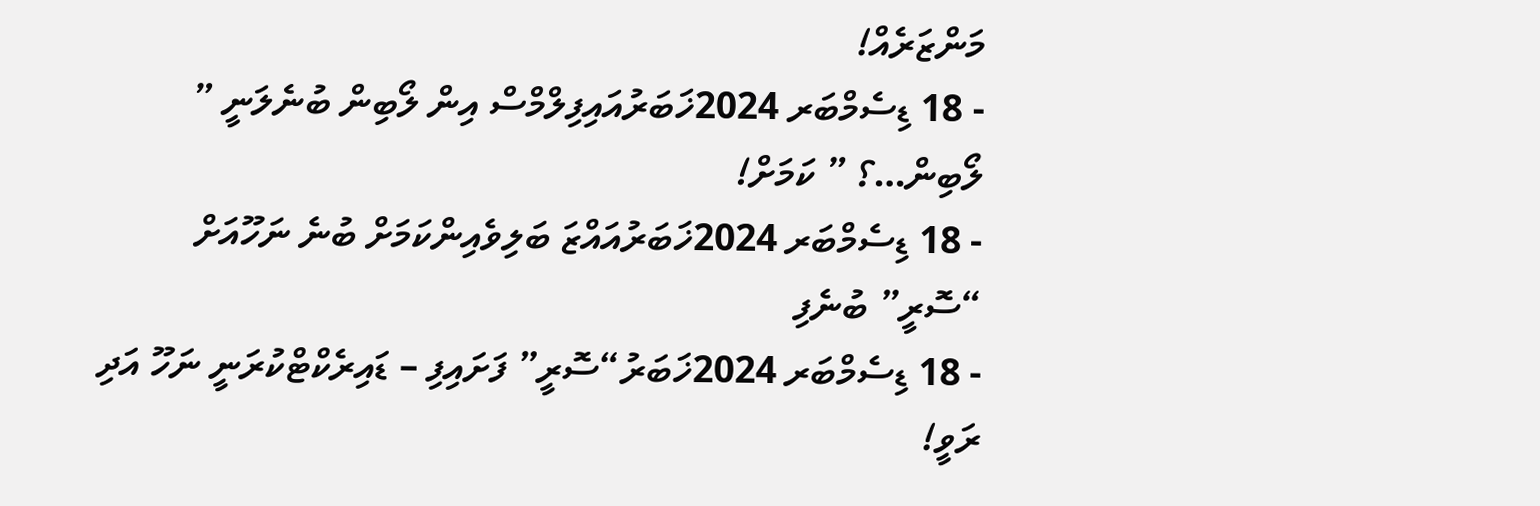މަންޒަރެއް!
- 18 ޑިސެމްބަރ 2024ޚަބަރުއައިފިލްމްސް އިން ލޯބިން ބުނެލަނީ ” ލޯބިން…؟ ” ކަމަށް!
- 18 ޑިސެމްބަރ 2024ޚަބަރުއައްޒަ ބަލިވެއިންކަމަށް ބުނެ ނަހޫއަށް “ސޮރީ” ބުނެފި
- 18 ޑިސެމްބަރ 2024ޚަބަރު“ސޮރީ” ފަށައިފި – ޑައިރެކްޓްކުރަނީ ނަހޫ އަދި ރަވީ!